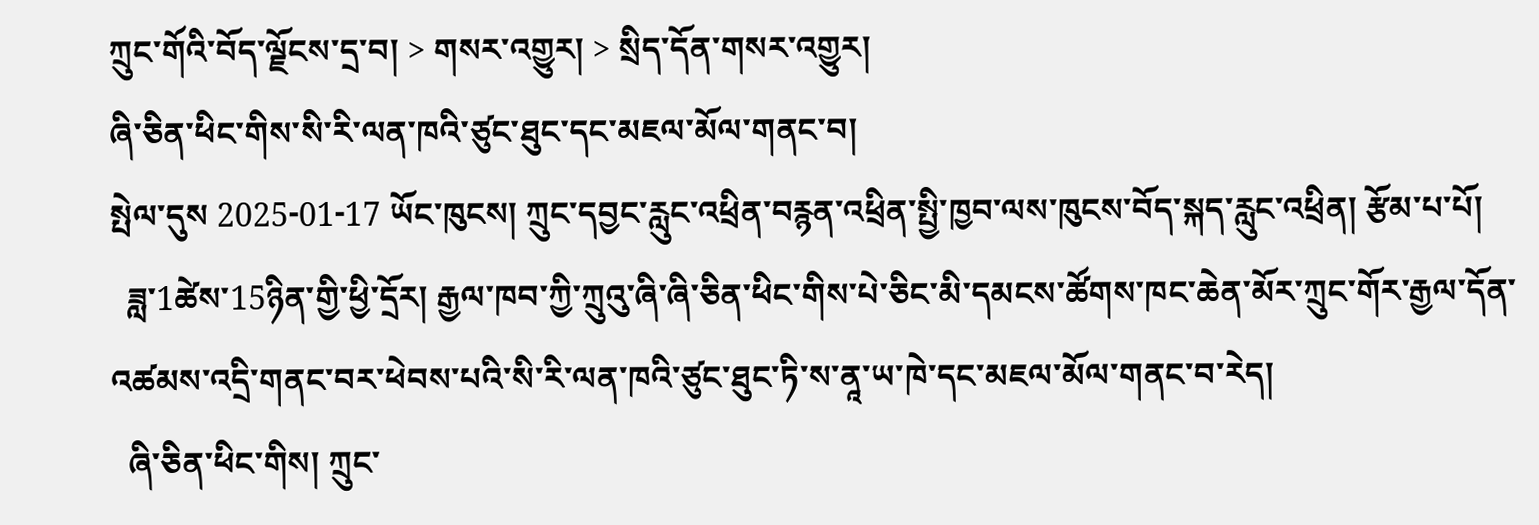ཀྲུང་གོའི་བོད་ལྗོངས་དྲ་བ། > གསར་འགྱུར། > སྲིད་དོན་གསར་འགྱུར།
ཞི་ཅིན་ཕིང་གིས་སི་རི་ལན་ཁའི་ཙུང་ཐུང་དང་མཇལ་མོལ་གནང་བ།
སྤེལ་དུས 2025-01-17 ཡོང་ཁུངས། ཀྲུང་དབྱང་རླུང་འཕྲིན་བརྙན་འཕྲིན་སྤྱི་ཁྱབ་ལས་ཁུངས་བོད་སྐད་རླུང་འཕྲིན། རྩོམ་པ་པོ།
  ཟླ་1ཚེས་15ཉིན་གྱི་ཕྱི་དྲོར། རྒྱལ་ཁབ་ཀྱི་ཀྲུའུ་ཞི་ཞི་ཅིན་ཕིང་གིས་པེ་ཅིང་མི་དམངས་ཚོགས་ཁང་ཆེན་མོར་ཀྲུང་གོར་རྒྱལ་དོན་འཚམས་འདྲི་གནང་བར་ཕེབས་པའི་སི་རི་ལན་ཁའི་ཙུང་ཐུང་ཏི་ས་ནཱ་ཡ་ཁེ་དང་མཇལ་མོལ་གནང་བ་རེད།
  ཞི་ཅིན་ཕིང་གིས། ཀྲུང་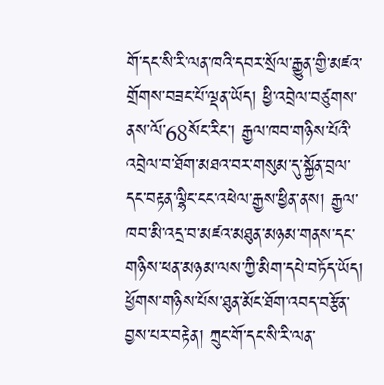གོ་དང་སི་རི་ལན་ཁའི་དབར་སྲོལ་རྒྱུན་གྱི་མཛའ་གྲོགས་བཟང་པོ་ལྡན་ཡོད། ཕྱི་འབྲེལ་བཙུགས་ནས་ལོ་68སོང་རིང་། རྒྱལ་ཁབ་གཉིས་པོའི་འབྲེལ་བ་ཐོག་མཐའ་བར་གསུམ་དུ་སྐྱོན་བྲལ་དང་བརྟན་ལྷིང་ངང་འཕེལ་རྒྱས་ཕྱིན་ནས། རྒྱལ་ཁབ་མི་འདྲ་བ་མཛའ་མཐུན་མཉམ་གནས་དང་གཉིས་ཕན་མཉམ་ལས་ཀྱི་མིག་དཔེ་བཏོད་ཡོད། ཕྱོགས་གཉིས་པོས་ཐུན་མོང་ཐོག་འབད་བརྩོན་བྱས་པར་བརྟེན། ཀྲུང་གོ་དང་སི་རི་ལན་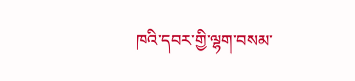ཁའི་དབར་གྱི་ལྷག་བསམ་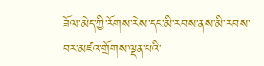ཟོལ་མེད་ཀྱི་རོགས་རེས་དང་མི་རབས་ནས་མི་རབས་བར་མཛའ་གྲོགས་ལྡན་པའི་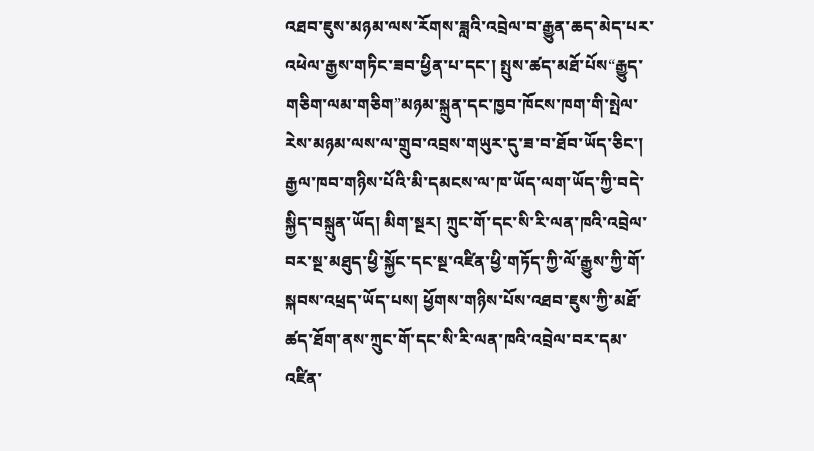འཐབ་ཇུས་མཉམ་ལས་རོགས་ཟླའི་འབྲེལ་བ་རྒྱུན་ཆད་མེད་པར་འཕེལ་རྒྱས་གཏིང་ཟབ་ཕྱིན་པ་དང་། སྤུས་ཚད་མཐོ་པོས“རྒྱུད་གཅིག་ལམ་གཅིག”མཉམ་སྐྲུན་དང་ཁྱབ་ཁོངས་ཁག་གི་སྤེལ་རེས་མཉམ་ལས་ལ་གྲུབ་འབྲས་གཡུར་དུ་ཟ་བ་ཐོབ་ཡོད་ཅིང་། རྒྱལ་ཁབ་གཉིས་པོའི་མི་དམངས་ལ་ཁ་ཡོད་ལག་ཡོད་ཀྱི་བདེ་སྐྱིད་བསྐྲུན་ཡོད། མིག་སྔར། ཀྲུང་གོ་དང་སི་རི་ལན་ཁའི་འབྲེལ་བར་སྔ་མཐུད་ཕྱི་སྐྱོང་དང་སྔ་འཛིན་ཕྱི་གཏོད་ཀྱི་ལོ་རྒྱུས་ཀྱི་གོ་སྐབས་འཕྲད་ཡོད་པས། ཕྱོགས་གཉིས་པོས་འཐབ་ཇུས་ཀྱི་མཐོ་ཚད་ཐོག་ནས་ཀྲུང་གོ་དང་སི་རི་ལན་ཁའི་འབྲེལ་བར་དམ་འཛིན་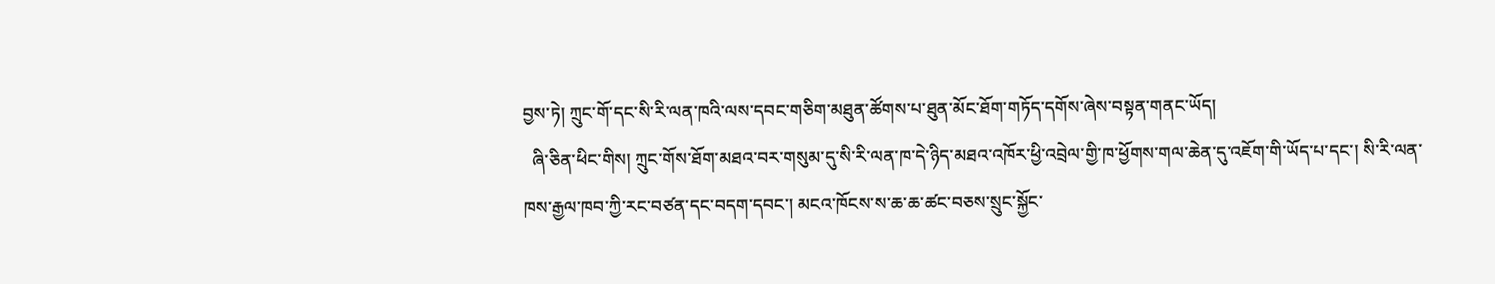བྱས་ཏེ། ཀྲུང་གོ་དང་སི་རི་ལན་ཁའི་ལས་དབང་གཅིག་མཐུན་ཚོགས་པ་ཐུན་མོང་ཐོག་གཏོད་དགོས་ཞེས་བསྟན་གནང་ཡོད།
  ཞི་ཅིན་ཕིང་གིས། ཀྲུང་གོས་ཐོག་མཐའ་བར་གསུམ་དུ་སི་རི་ལན་ཁ་དེ་ཉིད་མཐའ་འཁོར་ཕྱི་འབྲེལ་གྱི་ཁ་ཕྱོགས་གལ་ཆེན་དུ་འཇོག་གི་ཡོད་པ་དང་། སི་རི་ལན་ཁས་རྒྱལ་ཁབ་ཀྱི་རང་བཙན་དང་བདག་དབང་། མངའ་ཁོངས་ས་ཆ་ཆ་ཚང་བཅས་སྲུང་སྐྱོང་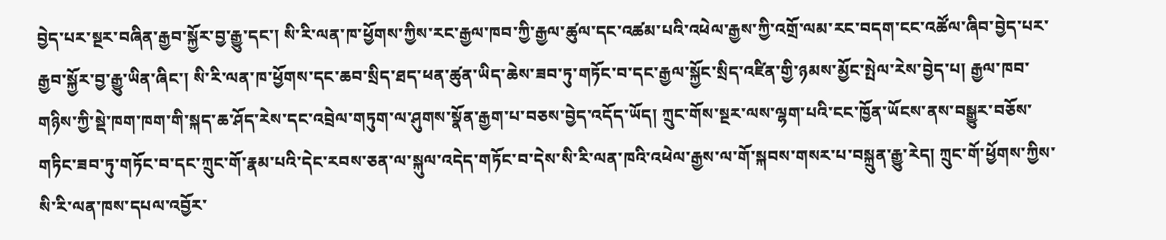བྱེད་པར་སྔར་བཞིན་རྒྱབ་སྐྱོར་བྱ་རྒྱུ་དང་། སི་རི་ལན་ཁ་ཕྱོགས་ཀྱིས་རང་རྒྱལ་ཁབ་ཀྱི་རྒྱལ་ཚུལ་དང་འཚམ་པའི་འཕེལ་རྒྱས་ཀྱི་འགྲོ་ལམ་རང་བདག་ངང་འཚོལ་ཞིབ་བྱེད་པར་རྒྱབ་སྐྱོར་བྱ་རྒྱུ་ཡིན་ཞིང་། སི་རི་ལན་ཁ་ཕྱོགས་དང་ཆབ་སྲིད་ཐད་ཕན་ཚུན་ཡིད་ཆེས་ཟབ་ཏུ་གཏོང་བ་དང་རྒྱལ་སྐྱོང་སྲིད་འཛིན་གྱི་ཉམས་མྱོང་སྤེལ་རེས་བྱེད་པ། རྒྱལ་ཁབ་གཉིས་ཀྱི་སྡེ་ཁག་ཁག་གི་སྐད་ཆ་ཤོད་རེས་དང་འབྲེལ་གཏུག་ལ་ཤུགས་སྣོན་རྒྱག་པ་བཅས་བྱེད་འདོད་ཡོད། ཀྲུང་གོས་སྔར་ལས་ལྷག་པའི་ངང་ཁྱོན་ཡོངས་ནས་བསྒྱུར་བཅོས་གཏིང་ཟབ་ཏུ་གཏོང་བ་དང་ཀྲུང་གོ་རྣམ་པའི་དེང་རབས་ཅན་ལ་སྐུལ་འདེད་གཏོང་བ་དེས་སི་རི་ལན་ཁའི་འཕེལ་རྒྱས་ལ་གོ་སྐབས་གསར་པ་བསྐྲུན་རྒྱུ་རེད། ཀྲུང་གོ་ཕྱོགས་ཀྱིས་སི་རི་ལན་ཁས་དཔལ་འབྱོར་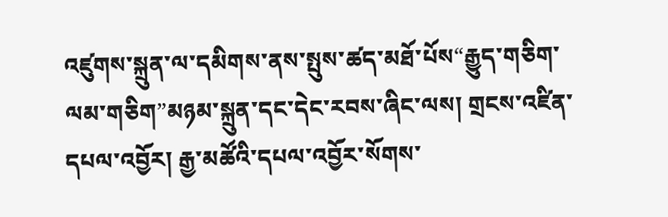འཛུགས་སྐྲུན་ལ་དམིགས་ནས་སྤུས་ཚད་མཐོ་པོས“རྒྱུད་གཅིག་ལམ་གཅིག”མཉམ་སྐྲུན་དང་དེང་རབས་ཞིང་ལས། གྲངས་འཛིན་དཔལ་འབྱོར། རྒྱ་མཚོའི་དཔལ་འབྱོར་སོགས་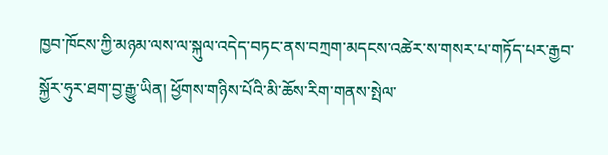ཁྱབ་ཁོངས་ཀྱི་མཉམ་ལས་ལ་སྐུལ་འདེད་བཏང་ནས་བཀྲག་མདངས་འཚེར་ས་གསར་པ་གཏོད་པར་རྒྱབ་སྐྱོར་ཧུར་ཐག་བྱ་རྒྱུ་ཡིན། ཕྱོགས་གཉིས་པོའི་མི་ཆོས་རིག་གནས་སྤེལ་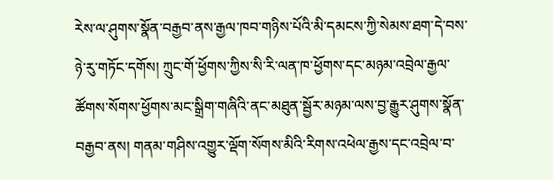རེས་ལ་ཤུགས་སྣོན་བརྒྱབ་ནས་རྒྱལ་ཁབ་གཉིས་པོའི་མི་དམངས་ཀྱི་སེམས་ཐག་དེ་བས་ཉེ་རུ་གཏོང་དགོས། ཀྲུང་གོ་ཕྱོགས་ཀྱིས་སི་རི་ལན་ཁ་ཕྱོགས་དང་མཉམ་འབྲེལ་རྒྱལ་ཚོགས་སོགས་ཕྱོགས་མང་སྒྲིག་གཞིའི་ནང་མཐུན་སྦྱོར་མཉམ་ལས་བྱ་རྒྱུར་ཤུགས་སྣོན་བརྒྱབ་ནས། གནམ་གཤིས་འགྱུར་ལྡོག་སོགས་མིའི་རིགས་འཕེལ་རྒྱས་དང་འབྲེལ་བ་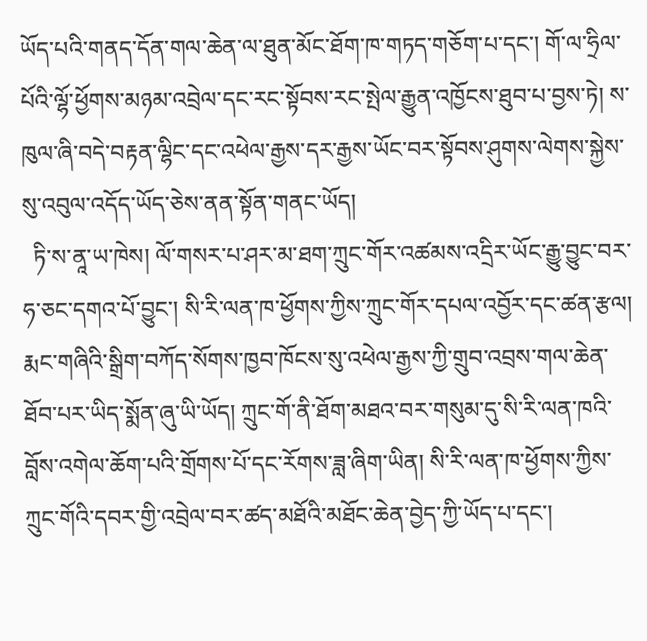ཡོད་པའི་གནད་དོན་གལ་ཆེན་ལ་ཐུན་མོང་ཐོག་ཁ་གཏད་གཅོག་པ་དང་། གོ་ལ་ཧྲིལ་པོའི་ལྷོ་ཕྱོགས་མཉམ་འབྲེལ་དང་རང་སྟོབས་རང་སྤེལ་རྒྱུན་འཁྱོངས་ཐུབ་པ་བྱས་ཏེ། ས་ཁུལ་ཞི་བདེ་བརྟན་ལྷིང་དང་འཕེལ་རྒྱས་དར་རྒྱས་ཡོང་བར་སྟོབས་ཤུགས་ལེགས་སྐྱེས་སུ་འབུལ་འདོད་ཡོད་ཅེས་ནན་སྟོན་གནང་ཡོད།
  ཏི་ས་ནཱ་ཡ་ཁེས། ལོ་གསར་པ་ཤར་མ་ཐག་ཀྲུང་གོར་འཚམས་འདྲིར་ཡོང་རྒྱུ་བྱུང་བར་ཧ་ཅང་དགའ་པོ་བྱུང་། སི་རི་ལན་ཁ་ཕྱོགས་ཀྱིས་ཀྲུང་གོར་དཔལ་འབྱོར་དང་ཚན་རྩལ། རྨང་གཞིའི་སྒྲིག་བཀོད་སོགས་ཁྱབ་ཁོངས་སུ་འཕེལ་རྒྱས་ཀྱི་གྲུབ་འབྲས་གལ་ཆེན་ཐོབ་པར་ཡིད་སྨོན་ཞུ་ཡི་ཡོད། ཀྲུང་གོ་ནི་ཐོག་མཐའ་བར་གསུམ་དུ་སི་རི་ལན་ཁའི་བློས་འགེལ་ཆོག་པའི་གྲོགས་པོ་དང་རོགས་ཟླ་ཞིག་ཡིན། སི་རི་ལན་ཁ་ཕྱོགས་ཀྱིས་ཀྲུང་གོའི་དབར་གྱི་འབྲེལ་བར་ཚད་མཐོའི་མཐོང་ཆེན་བྱེད་ཀྱི་ཡོད་པ་དང་།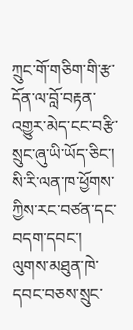ཀྲུང་གོ་གཅིག་གི་རྩ་དོན་ལ་བློ་བརྟན་འགྱུར་མེད་ངང་བརྩི་སྲུང་ཞུ་ཡི་ཡོད་ཅིང་། སི་རི་ལན་ཁ་ཕྱོགས་ཀྱིས་རང་བཙན་དང་བདག་དབང་། ལུགས་མཐུན་ཁེ་དབང་བཅས་སྲུང་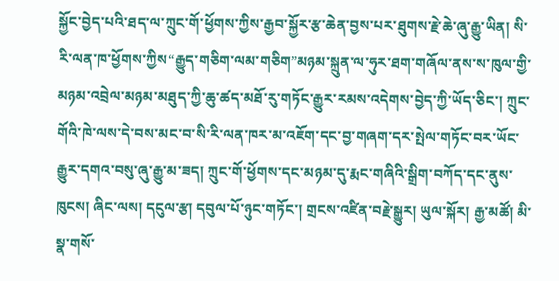སྐྱོང་བྱེད་པའི་ཐད་ལ་ཀྲུང་གོ་ཕྱོགས་ཀྱིས་རྒྱབ་སྐྱོར་རྩ་ཆེན་བྱས་པར་ཐུགས་རྗེ་ཆེ་ཞུ་རྒྱུ་ཡིན། སི་རི་ལན་ཁ་ཕྱོགས་ཀྱིས“རྒྱུད་གཅིག་ལམ་གཅིག”མཉམ་སྐྲུན་ལ་ཧུར་ཐག་གཞོལ་ནས་ས་ཁུལ་གྱི་མཉམ་འབྲེལ་མཉམ་མཐུད་ཀྱི་ཆུ་ཚད་མཐོ་རུ་གཏོང་རྒྱུར་རམས་འདེགས་བྱེད་ཀྱི་ཡོད་ཅིང་། ཀྲུང་གོའི་ཁེ་ལས་དེ་བས་མང་བ་སི་རི་ལན་ཁར་མ་འཇོག་དང་བྱ་གཞག་དར་སྤེལ་གཏོང་བར་ཡོང་རྒྱུར་དགའ་བསུ་ཞུ་རྒྱུ་མ་ཟད། ཀྲུང་གོ་ཕྱོགས་དང་མཉམ་དུ་རྨང་གཞིའི་སྒྲིག་བཀོད་དང་ནུས་ཁུངས། ཞིང་ལས། དངུལ་རྩ། དབུལ་པོ་ཉུང་གཏོང་། གྲངས་འཛིན་བརྗེ་སྒྱུར། ཡུལ་སྐོར། རྒྱ་མཚོ། མི་སྣ་གསོ་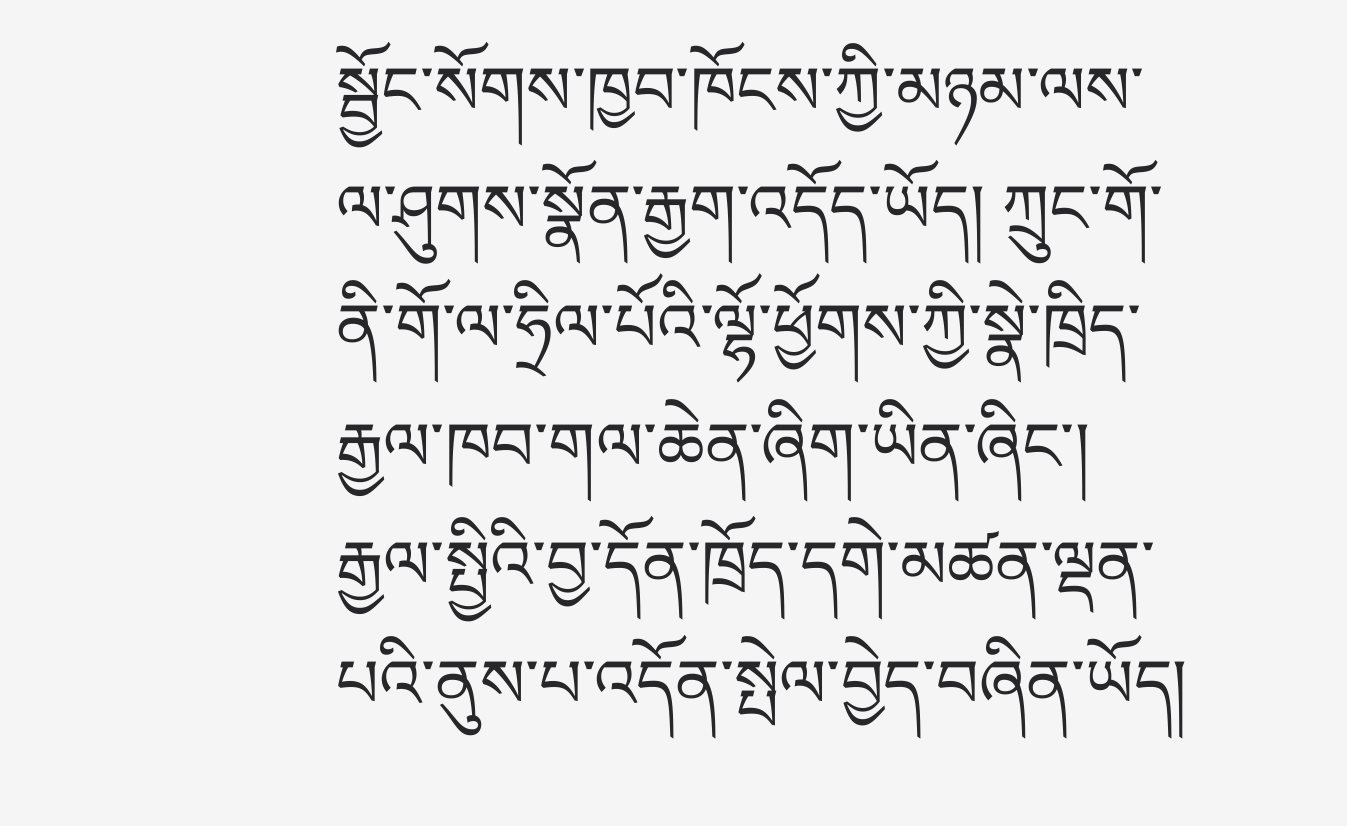སྦྱོང་སོགས་ཁྱབ་ཁོངས་ཀྱི་མཉམ་ལས་ལ་ཤུགས་སྣོན་རྒྱག་འདོད་ཡོད། ཀྲུང་གོ་ནི་གོ་ལ་ཧྲིལ་པོའི་ལྷོ་ཕྱོགས་ཀྱི་སྣེ་ཁྲིད་རྒྱལ་ཁབ་གལ་ཆེན་ཞིག་ཡིན་ཞིང་། རྒྱལ་སྤྱིའི་བྱ་དོན་ཁྲོད་དགེ་མཚན་ལྡན་པའི་ནུས་པ་འདོན་སྤེལ་བྱེད་བཞིན་ཡོད།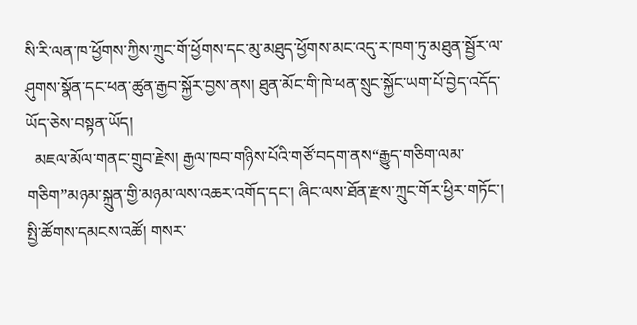སི་རི་ལན་ཁ་ཕྱོགས་ཀྱིས་ཀྲུང་གོ་ཕྱོགས་དང་མུ་མཐུད་ཕྱོགས་མང་འདུ་ར་ཁག་ཏུ་མཐུན་སྦྱོར་ལ་ཤུགས་སྣོན་དང་ཕན་ཚུན་རྒྱབ་སྐྱོར་བྱས་ནས། ཐུན་མོང་གི་ཁེ་ཕན་སྲུང་སྐྱོང་ཡག་པོ་བྱེད་འདོད་ཡོད་ཅེས་བསྟན་ཡོད།
  མཇལ་མོལ་གནང་གྲུབ་རྗེས། རྒྱལ་ཁབ་གཉིས་པོའི་གཙོ་བདག་ནས“རྒྱུད་གཅིག་ལམ་གཅིག”མཉམ་སྐྲུན་གྱི་མཉམ་ལས་འཆར་འགོད་དང་། ཞིང་ལས་ཐོན་རྫས་ཀྲུང་གོར་ཕྱིར་གཏོང་། སྤྱི་ཚོགས་དམངས་འཚོ། གསར་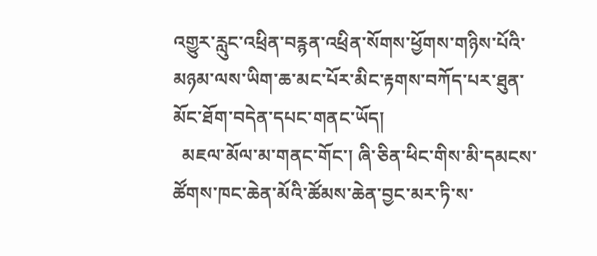འགྱུར་རླུང་འཕྲིན་བརྙན་འཕྲིན་སོགས་ཕྱོགས་གཉིས་པོའི་མཉམ་ལས་ཡིག་ཆ་མང་པོར་མིང་རྟགས་བཀོད་པར་ཐུན་མོང་ཐོག་བདེན་དཔང་གནང་ཡོད།
  མཇལ་མོལ་མ་གནང་གོང་། ཞི་ཅིན་ཕིང་གིས་མི་དམངས་ཚོགས་ཁང་ཆེན་མོའི་ཚོམས་ཆེན་བྱང་མར་ཏི་ས་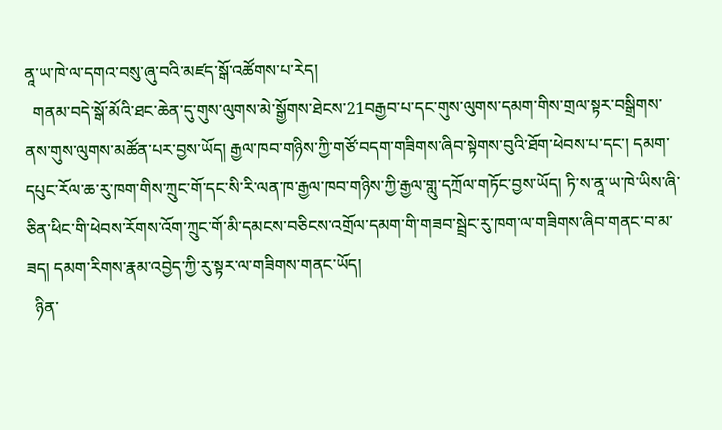ནཱ་ཡ་ཁེ་ལ་དགའ་བསུ་ཞུ་བའི་མཛད་སྒོ་འཚོགས་པ་རེད།
  གནམ་བདེ་སྒོ་མོའི་ཐང་ཆེན་དུ་གུས་ལུགས་མེ་སྒྱོགས་ཐེངས་21བརྒྱབ་པ་དང་གུས་ལུགས་དམག་གིས་གྲལ་སྟར་བསྒྲིགས་ནས་གུས་ལུགས་མཚོན་པར་བྱས་ཡོད། རྒྱལ་ཁབ་གཉིས་ཀྱི་གཙོ་བདག་གཟིགས་ཞིབ་སྟེགས་བུའི་ཐོག་ཕེབས་པ་དང་། དམག་དཔུང་རོལ་ཆ་རུ་ཁག་གིས་ཀྲུང་གོ་དང་སི་རི་ལན་ཁ་རྒྱལ་ཁབ་གཉིས་ཀྱི་རྒྱལ་གླུ་དཀྲོལ་གཏོང་བྱས་ཡོད། ཏི་ས་ནཱ་ཡ་ཁེ་ཡིས་ཞི་ཅིན་ཕིང་གི་ཕེབས་རོགས་འོག་ཀྲུང་གོ་མི་དམངས་བཅིངས་འགྲོལ་དམག་གི་གཟབ་སྦྲེང་རུ་ཁག་ལ་གཟིགས་ཞིབ་གནང་བ་མ་ཟད། དམག་རིགས་རྣམ་འབྱེད་ཀྱི་རུ་སྟར་ལ་གཟིགས་གནང་ཡོད།
  ཉིན་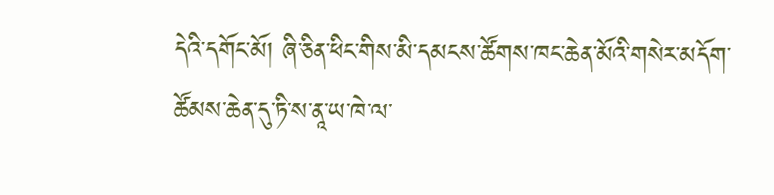དེའི་དགོང་མོ། ཞི་ཅིན་ཕིང་གིས་མི་དམངས་ཚོགས་ཁང་ཆེན་མོའི་གསེར་མདོག་ཚོམས་ཆེན་དུ་ཏི་ས་ནཱ་ཡ་ཁེ་ལ་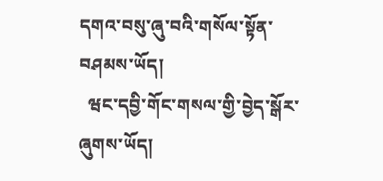དགའ་བསུ་ཞུ་བའི་གསོལ་སྟོན་བཤམས་ཡོད།
  ཝང་དབྱི་གོང་གསལ་གྱི་བྱེད་སྒོར་ཞུགས་ཡོད།